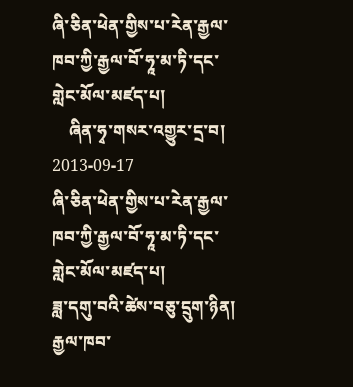ཞི་ཅིན་ཕེན་གྱིས་པ་རེན་རྒྱལ་ཁབ་ཀྱི་རྒྱལ་བོ་ཧཱ་མ་ཏི་དང་གླེང་མོལ་མཛད་པ།
    ཞིན་ཧྭ་གསར་འགྱུར་དྲ་བ།    2013-09-17
ཞི་ཅིན་ཕེན་གྱིས་པ་རེན་རྒྱལ་ཁབ་ཀྱི་རྒྱལ་བོ་ཧཱ་མ་ཏི་དང་གླེང་མོལ་མཛད་པ།
ཟླ་དགུ་བའི་ཚེས་བཅུ་དྲུག་ཉིན། རྒྱལ་ཁབ་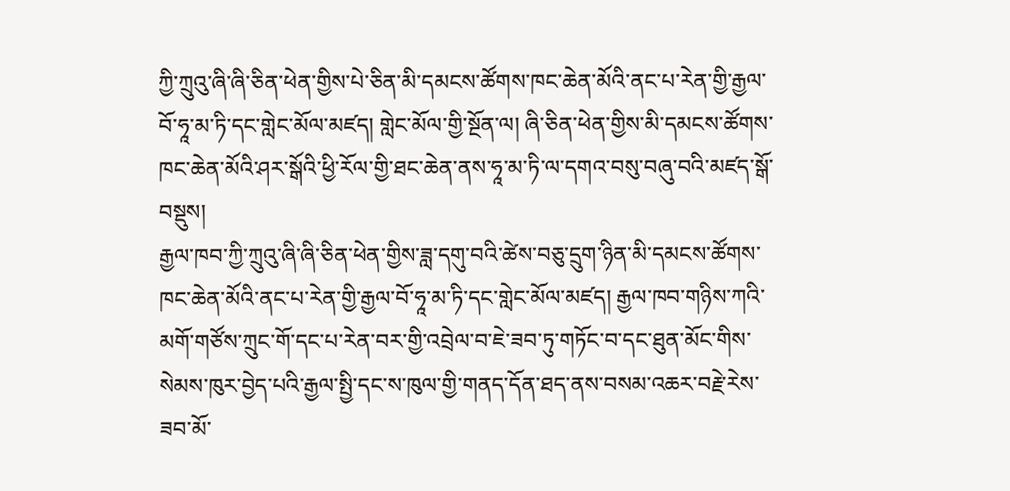ཀྱི་ཀྲུའུ་ཞི་ཞི་ཅིན་ཕེན་གྱིས་པེ་ཅིན་མི་དམངས་ཚོགས་ཁང་ཆེན་མོའི་ནང་པ་རེན་གྱི་རྒྱལ་བོ་ཧཱ་མ་ཏི་དང་གླེང་མོལ་མཛད། གླེང་མོལ་གྱི་སྔོན་ལ། ཞི་ཅིན་ཕེན་གྱིས་མི་དམངས་ཚོགས་ཁང་ཆེན་མོའི་ཤར་སྒོའི་ཕྱི་རོལ་གྱི་ཐང་ཆེན་ནས་ཧཱ་མ་ཏི་ལ་དགའ་བསུ་བཞུ་བའི་མཛད་སྒོ་བསྡུས།
རྒྱལ་ཁབ་ཀྱི་ཀྲུའུ་ཞི་ཞི་ཅིན་ཕེན་གྱིས་ཟླ་དགུ་བའི་ཚེས་བཅུ་དྲུག་ཉིན་མི་དམངས་ཚོགས་ཁང་ཆེན་མོའི་ནང་པ་རེན་གྱི་རྒྱལ་བོ་ཧཱ་མ་ཏི་དང་གླེང་མོལ་མཛད། རྒྱལ་ཁབ་གཉིས་ཀའི་མགོ་གཙོས་ཀྲུང་གོ་དང་པ་རེན་བར་གྱི་འབྲེལ་བ་ཇེ་ཟབ་ཏུ་གཏོང་བ་དང་ཐུན་མོང་གིས་སེམས་ཁུར་བྱེད་པའི་རྒྱལ་སྤྱི་དང་ས་ཁུལ་གྱི་གནད་དོན་ཐད་ནས་བསམ་འཆར་བརྗེ་རེས་ཟབ་མོ་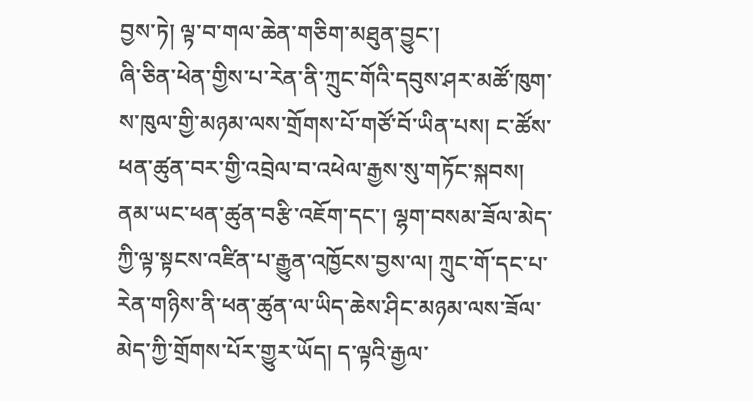བྱས་ཏེ། ལྟ་བ་གལ་ཆེན་གཅིག་མཐུན་བྱུང་།
ཞི་ཅིན་ཕེན་གྱིས་པ་རེན་ནི་ཀྲུང་གོའི་དབུས་ཤར་མཚོ་ཁུག་ས་ཁུལ་གྱི་མཉམ་ལས་གྲོགས་པོ་གཙོ་བོ་ཡིན་པས། ང་ཚོས་ཕན་ཚུན་བར་གྱི་འབྲེལ་བ་འཕེལ་རྒྱས་སུ་གཏོང་སྐབས། ནམ་ཡང་ཕན་ཚུན་བརྩི་འཇོག་དང་། ལྷག་བསམ་ཟོལ་མེད་ཀྱི་ལྟ་སྟངས་འཛིན་པ་རྒྱུན་འཁྱོངས་བྱས་ལ། ཀྲུང་གོ་དང་པ་རེན་གཉིས་ནི་ཕན་ཚུན་ལ་ཡིད་ཆེས་ཤིང་མཉམ་ལས་ཟོལ་མེད་ཀྱི་གྲོགས་པོར་གྱུར་ཡོད། ད་ལྟའི་རྒྱལ་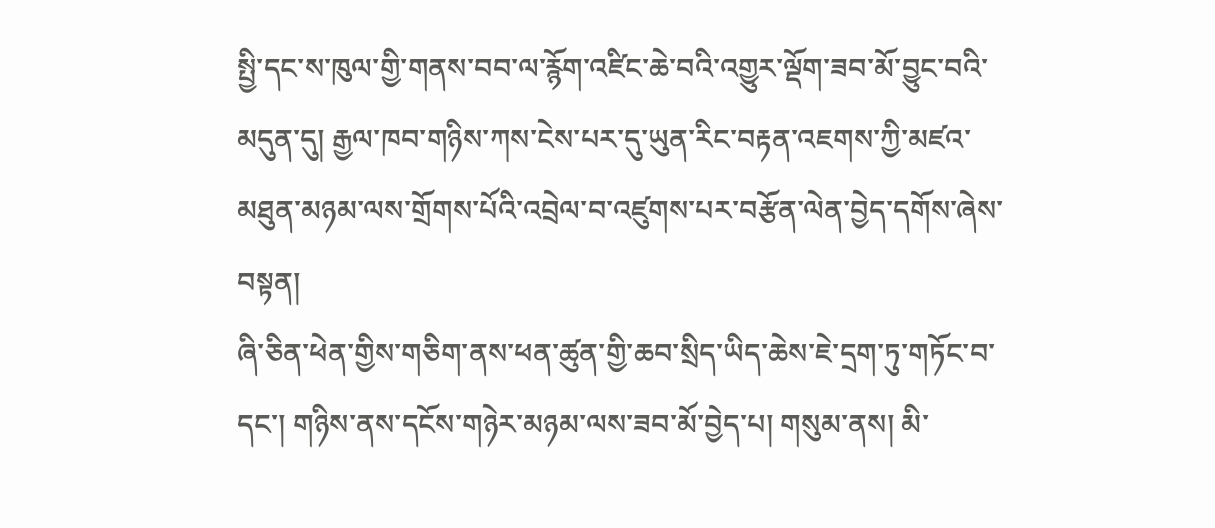སྤྱི་དང་ས་ཁུལ་གྱི་གནས་བབ་ལ་རྙོག་འཛིང་ཆེ་བའི་འགྱུར་ལྡོག་ཟབ་མོ་བྱུང་བའི་མདུན་དུ། རྒྱལ་ཁབ་གཉིས་ཀས་ངེས་པར་དུ་ཡུན་རིང་བརྟན་འཇགས་ཀྱི་མཛའ་མཐུན་མཉམ་ལས་གྲོགས་པོའི་འབྲེལ་བ་འཛུགས་པར་བརྩོན་ལེན་བྱེད་དགོས་ཞེས་བསྟན།
ཞི་ཅིན་ཕེན་གྱིས་གཅིག་ནས་ཕན་ཚུན་གྱི་ཆབ་སྲིད་ཡིད་ཆེས་ཇེ་དྲག་ཏུ་གཏོང་བ་དང་། གཉིས་ནས་དངོས་གཉེར་མཉམ་ལས་ཟབ་མོ་བྱེད་པ། གསུམ་ནས། མི་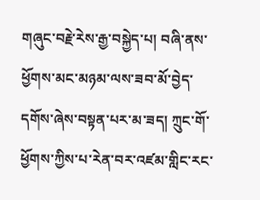གཞུང་བརྗེ་རེས་རྒྱ་བསྐྱེད་པ། བཞི་ནས་ཕྱོགས་མང་མཉམ་ལས་ཟབ་མོ་བྱེད་དགོས་ཞེས་བསྟན་པར་མ་ཟད། ཀྲུང་གོ་ཕྱོགས་ཀྱིས་པ་རེན་བར་འཛམ་གླིང་རང་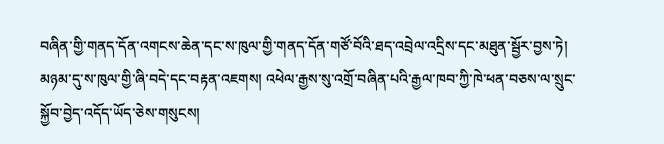བཞིན་གྱི་གནད་དོན་འགངས་ཆེན་དང་ས་ཁུལ་གྱི་གནད་དོན་གཙོ་བོའི་ཐད་འབྲེལ་འདྲིས་དང་མཐུན་སྦྱོར་བྱས་ཏེ། མཉམ་དུ་ས་ཁུལ་གྱི་ཞི་བདེ་དང་བརྟན་འཇགས། འཕེལ་རྒྱས་སུ་འགྲོ་བཞིན་པའི་རྒྱལ་ཁབ་ཀྱི་ཁེ་ཕན་བཅས་ལ་སྲུང་སྐྱོབ་བྱེད་འདོད་ཡོད་ཅེས་གསུངས།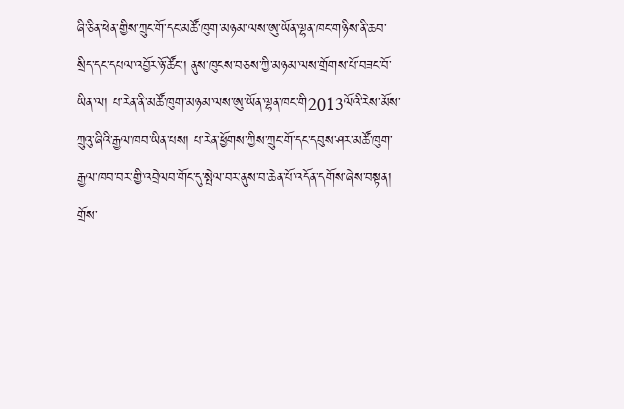ཞི་ཅིན་ཕེན་གྱིས་ཀྲུང་གོ་དང་མཚོ་ཁུག་མཉམ་ལས་ཨུ་ཡོན་ལྷན་ཁང་གཉིས་ནི་ཆབ་སྲིད་དང་དཔལ་འབྱོར་ཉོ་ཚོང་། ནུས་ཁུངས་བཅས་ཀྱི་མཉམ་ལས་གྲོགས་པོ་བཟང་བོ་ཡིན་ལ། པ་རེན་ནི་མཚོ་ཁུག་མཉམ་ལས་ཨུ་ཡོན་ལྷན་ཁང་གི2013ལོའི་རེས་མོས་ཀྲུའུ་ཞིའི་རྒྱལ་ཁབ་ཡིན་པས། པ་རེན་ཕྱོགས་ཀྱིས་ཀྲུང་གོ་དང་དབུས་ཤར་མཚོ་ཁུག་རྒྱལ་ཁབ་བར་གྱི་འབྲེལབ་གོང་དུ་སྤེལ་བར་ནུས་བ་ཆེན་པོ་འདོན་དགོས་ཞེས་བསྟན།
གྲོས་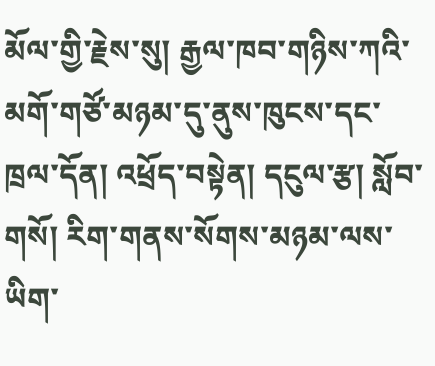མོལ་གྱི་རྗེས་སུ། རྒྱལ་ཁབ་གཉིས་ཀའི་མགོ་གཙོ་མཉམ་དུ་ནུས་ཁུངས་དང་ཁྲལ་དོན། འཕྲོད་བསྟེན། དངུལ་རྩ། སློབ་གསོ། རིག་གནས་སོགས་མཉམ་ལས་ཡིག་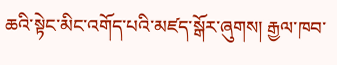ཆའི་སྟེང་མིང་འགོད་པའི་མཛད་སྒོར་ཞུགས། རྒྱལ་ཁབ་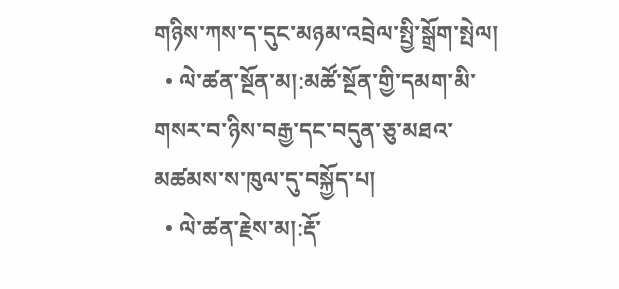གཉིས་ཀས་ད་དུང་མཉམ་འབྲེལ་སྤྱི་སྒྲོག་སྤེལ།
  • ལེ་ཚན་སྔོན་མ།:མཚོ་སྔོན་གྱི་དམག་མི་གསར་བ་ཉིས་བརྒྱ་དང་བདུན་ཅུ་མཐའ་མཚམས་ས་ཁུལ་དུ་བསྐྱོད་པ།
  • ལེ་ཚན་རྗེས་མ།:རྡོ་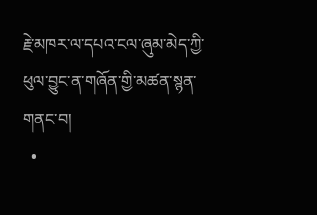རྗེ་མཁར་ལ་དཔའ་ངལ་ཞུམ་མེད་ཀྱི་ཕུལ་བྱུང་ན་གཞོན་གྱི་མཚན་སྙན་གནང་བ།
  •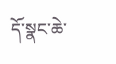དོ་སྣང་ཆེ་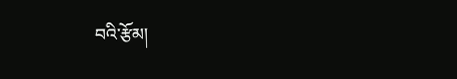བའི་རྩོམ།